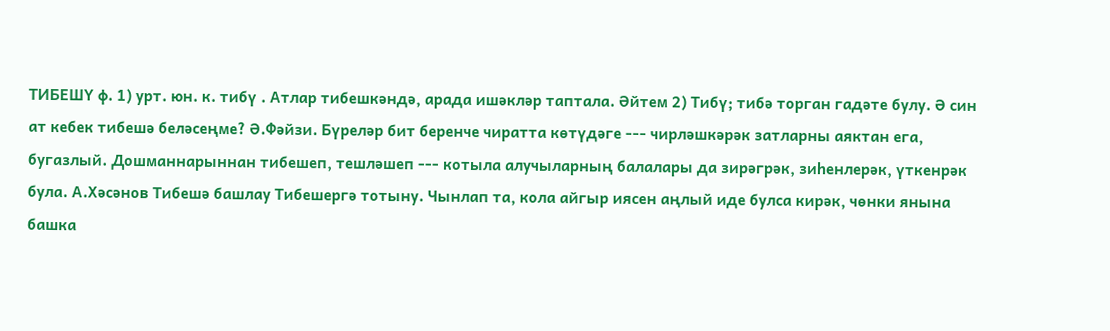ТИБЕШҮ ф. 1) урт. юн. к. тибү . Атлар тибешкәндә, арада ишәкләр таптала. Әйтем 2) Тибү; тибә торган гадәте булу. Ә син ат кебек тибешә беләсеңме? Ә.Фәйзи. Бүреләр бит беренче чиратта көтүдәге --- чирләшкәрәк затларны аяктан ега, бугазлый. Дошманнарыннан тибешеп, тешләшеп --- котыла алучыларның балалары да зирәгрәк, зиһенлерәк, үткенрәк була. А.Хәсәнов Тибешә башлау Тибешергә тотыну. Чынлап та, кола айгыр иясен аңлый иде булса кирәк, чөнки янына башка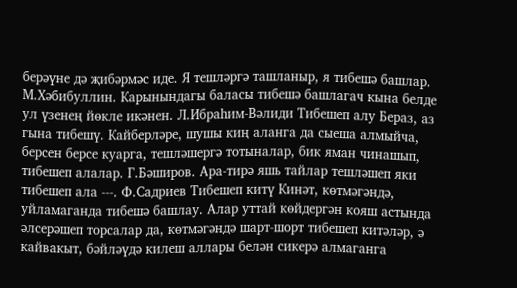берәүне дә җибәрмәс иде. Я тешләргә ташланыр, я тибешә башлар. М.Хәбибуллин. Карынындагы баласы тибешә башлагач кына белде ул үзенең йөкле икәнен. Л.Ибраһим-Вәлиди Тибешеп алу Бераз, аз гына тибешү. Кайберләре, шушы киң аланга да сыеша алмыйча, берсен берсе куарга, тешләшергә тотыналар, бик яман чинашып, тибешеп алалар. Г.Бәширов. Ара-тирә яшь тайлар тешләшеп яки тибешеп ала ---. Ф.Садриев Тибешеп китү Кинәт, көтмәгәндә, уйламаганда тибешә башлау. Алар уттай көйдергән кояш астында әлсерәшеп торсалар да, көтмәгәндә шарт-шорт тибешеп китәләр, ә кайвакыт, бәйләүдә килеш аллары белән сикерә алмаганга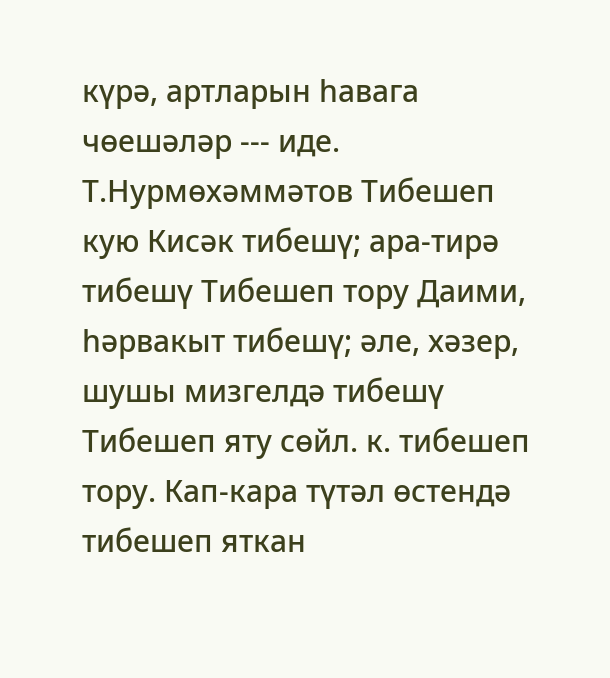күрә, артларын һавага чөешәләр --- иде. Т.Нурмөхәммәтов Тибешеп кую Кисәк тибешү; ара-тирә тибешү Тибешеп тору Даими, һәрвакыт тибешү; әле, хәзер, шушы мизгелдә тибешү Тибешеп яту сөйл. к. тибешеп тору. Кап-кара түтәл өстендә тибешеп яткан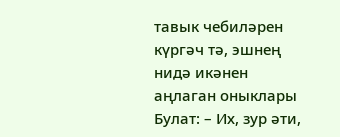тавык чебиләрен күргәч тә, эшнең нидә икәнен аңлаган оныклары Булат: – Их, зур әти,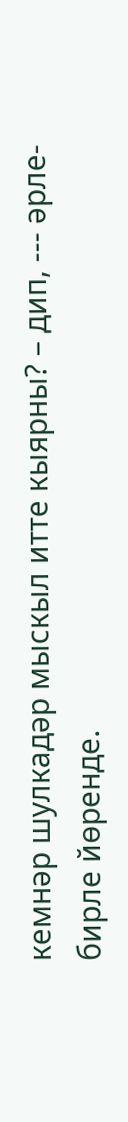кемнәр шулкадәр мыскыл итте кыярны? – дип, --- әрле-бирле йөренде.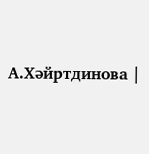А.Хәйртдинова |